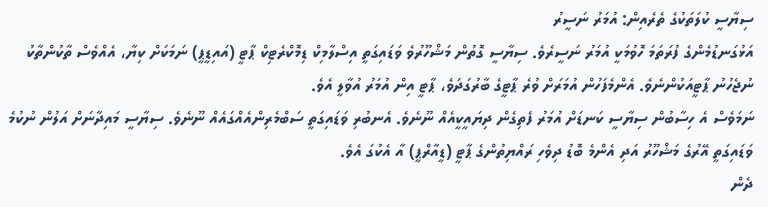ސިޔާސީ ކުލަތަކުގެ ތެރެއިން: އުމަރު ނަސީރު
އަޅުގަނޑުމެންގެ ފުރަތަމަ ހޮވުމަކީ އުމަރު ނަސީރެވެ. ސިޔާސީ ގޮތުން މަޝްހޫރުވެ ވަޑައިގަތީ އިސްލާމިކް ޑިމޮކްރެޓިކް ޕާޓީ (އައިޑީޕީ) ނަމަކަށް ކިޔާ، އެއްވެސް ތާކުންތާކު ނުޖެހުނު ޕާޓީއަކުންނެވެ. އެންމެފަހުން އުމަރަށް ވުރެ ޕާޓީގެ ބާރުގަދަވެ، ޕާޓީ އިން އުމަރު އުވާލީ އެވެ.
ނަމަވެސް އެ ހިސާބުން ސިޔާސީ ކަނޑަށް އުމަރު ފެތިގެން ދިޔައީކީއެއް ނޫނެވެ. އެނބުރި ވަޑައިގަތީ ސަބްމެރިންއެއްގައެއް ނޫނެވެ. ސިޔާސީ މައިދާނަށް އަލުން ނުކުމެ ވަޑައިގަތީ އޭރުގެ މަޝްހޫރު އަދި އެންމެ ބޮޑު ދިވެހި ރައްޔިތުންގެ ޕާޓީ (ޑީއާރްޕީ) އާ އެކުގަ އެވެ.
ދެން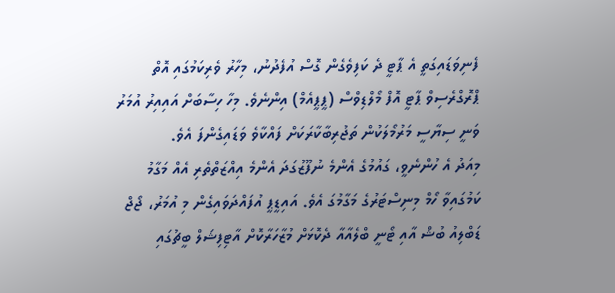ފެނިވަޑައިގަތީ އެ ޕާޓީ ދެ ކަފިވެގެން ގޮސް އުފެދުނު، މިހާރު ވެރިކަމުގައި އޮތް ޕްރޮގްރެސިވް ޕާޓީ އޮފް މޯލްޑިވްސް (ޕީޕީއެމް) އިންނެވެ. މިހާ ހިސާބަށް އައިއިރު އުމަރު ވަނީ ސިޔާސީ މަރުމޯލަކުން ތަޖުރިބާކާރަކަށް ފައްކާވެ ވަޑައިގެންފަ އެވެ.
މިއަދު އެ ހުންނެވީ، ގައުމުގެ އެންމެ ނުފޫޒުގަދަ އެންމެ އިއްޒަތްތެރި އެއް މަގާމު ކަމުގައިވާ ހޯމް މިނިސްޓަރުގެ މަގާމުގަ އެވެ. އައިޑީޕީ އުފައްދަވައިގެން މި އުމަރު، ޖޯޖް ޑަބްލިއު ބުޝް އާއި ޓޯނީ ބްލެއާއާ ދެކޮޅަށް މުޒާހަރާކޮށް އާޓިފިޝަލް ބީޗުގައި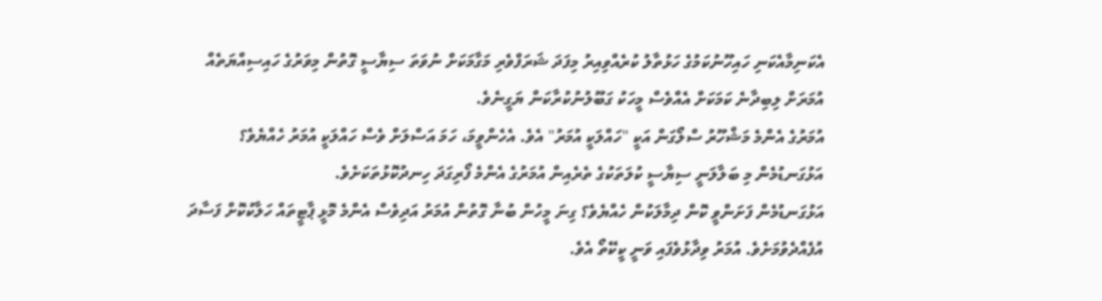އެކަނިމާއެކަނި ހައިހޫނުކަމުގެ ހަޅުތާލު ކުރެއްވިއިރު މިފަދަ ޝަރަފްވެރި މަގާމަކަށް ނުވަތަ ސިޔާސީ ގޮތުން މިވަރުގެ ހައިސިއްޔަތެއް އުމަރަށް ލިބިދާނެ ކަމަކަށް އެއްވެސް މީހަކު ގަބޫލުނުކުރާކަން ޔަގީނެވެ.
އުމަރުގެ އެންމެ މަޝްހޫރު ސްލޯގަން އަކީ "ހައްލަކީ އުމަރު" އެވެ. އެހެންވީމަ، ހަމަ އަސްލަށް ވެސް ހައްލަކީ އުމަރު ހެއްޔެވެ؟
އަޅުގަނޑުމެން މި ބަލާލަނީ ސިޔާސީ ކުލަތަކުގެ ތެރެއިން އުމަރުގެ އެންމެ ފޯރިގަދަ ހިނދުކޮޅުތަކަށެވެ.
އަޅުގަނޑުމެން ފަށަންވީ ކޮން ދިމާލަކުން ހެއްޔެވެ؟ ގިނަ މީހުން ބުނާ ގޮތުން އުމަރު އަދިވެސް އެންމެ މޮޅީ ޕާޓީތައް ހަލާކުކޮށް ފަސާދަ އުފެއްދެވުމަށެވެ. އުމަރު ވިދާޅުވެފައި ވަނީ ކީކޭތޯ އެވެ.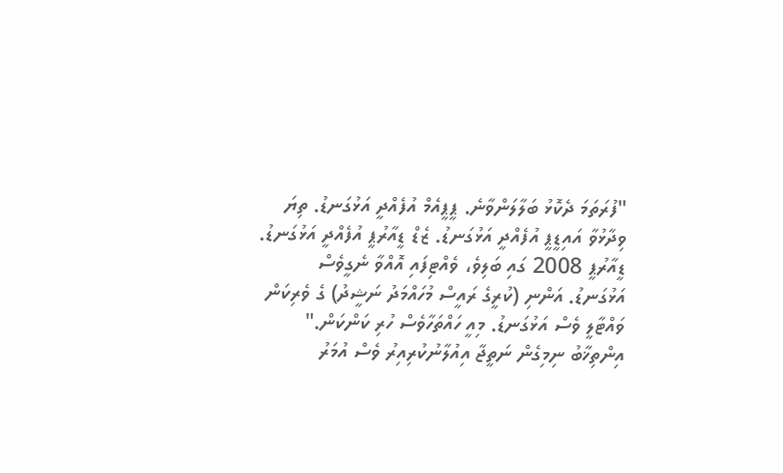"ފުރަތަމަ ދެކޮޅު ބަލާލަންވާނެ. ޕީޕީއެމް އުފެއްދީ އަޅުގަނޑު. ތިޔަ ވިދާޅުވާ އައިޑީޕީ އުފެއްދީ އަޅުގަނޑު. ޒެޑް ޑީއާރުޕީ އުފެއްދީ އަޅުގަނޑު. ޑީއާރުޕީ 2008 ގައި ބަލިވެ، ވެއްޓިފައި އޮއްވާ ނެގީވެސް އަޅުގަނޑު. އަންނި (ކުރީގެ ރައީސް މުހައްމަދު ނަޝީދު) ގެ ވެރިކަން ވައްޓާލީ ވެސް އަޅުގަނޑު. މިއީ ހައްތަހާވެސް ހުރި ކަންކަން."
އިންތިޚާބު ނިމިގެން ނަތީޖާ އިއުލާނުކުރިއިރު ވެސް އުމަރު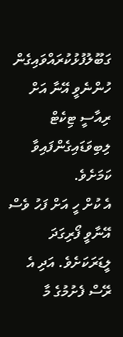ގަބޫލުފުޅުކުރައްވައިގެން ހުންނެވީ އޭނާ އަށް ރިއާސީ ޓިކެޓް ލިބިވަޑައިގެންފައިވާ ކަމަށެވެ.
އެ ކުށް ހީ އަށް ފަހު ވެސް އޭނާވީ ފޯރިގަދަ ލީޑަރަކަށެވެ. އަދި އެ ރޭސް ފެށުމުގެ މާ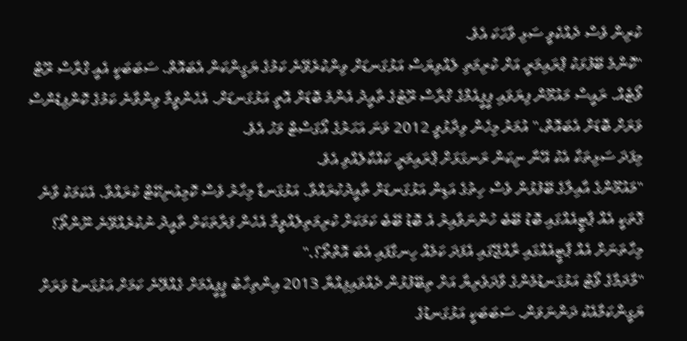ކުރިން ވެސް ދެއްކެވީ ސަޅި ވާހަކަ އެވެ.
"ކޮންމެ ބޭފުޅަކު ޕްރައިމަރީ އަށް ކުރިމަތި ލެއްވިޔަސް އަޅުގަނޑަށް ވިންކުރެވޭނެ ކަމުގެ ޔަގީންކަން އެބައޮތް. ސަބަބަކީ އެއީ ގްރާސް ރޫޓް ވޯޓެއް. ރައީސް މައުމޫން ފިޔަވައި ޕީޕީއެމްގެ ގްރާސް ރޫޓުގެ ތާއީދު އެންމެ ބޮޑަށް އޮތީ އަޅުގަނޑަށް. އެހެންވީމާ ވިންވާނެ ކަމުގެ ކޮންފިޑެންސް ވަރަށް ބޮޑަށް އެބައޮތް،" އުމަރު މިހެން ވިދާޅުވީ 2012 ވަނަ އަހަރުގެ އޯގަސްޓް މަހު އެވެ.
މިފަދަ ސަޅިތަކާ އެކު އޭނާ ނިކަން ރަނގަޅަށް ޕްރައިމަރީ ކައްކާލެއްވި އެވެ.
"މައުމޫންގެ އާއިލާގެ ބޭފުޅުން ވެސް ހިތުގެ އަޑިން އަޅުގަނޑަށް ތާއީދުކުރައްވާ. އަޅުގަނޑާ މިހާރު ވެސް ކޮމިއުނިކޭޓް ކުރައްވާ. އެކަމަކު ވާނެ ގޮތަކީ އެއް ޕާޓީއެއްގައި ބޮޑު ބޭބެ ހުންނަވާއިރު އެ ބޮޑު ބޭބެ ކަމަކަށް ކުރިމަތިލެއްވީމާ އެހެން ފަރާތަކަށް ތާއީދު ނުކުރެއްވޭނެ ނޫންތޯ؟ މިހާތަނަށް އެއް ޕާޓީއެއްގައި ރާއްޖޭގައި އެފަދަ ކަމެއް ހިނގާފައި އެބަ އޮތްތޯ؟."
"މާދަމާގެ ވޯޓު އަޅުގަނޑުމެންގެ ވާދަވެރިޔާ އަށް ތިބޭފުޅުން ދެއްވައިފިއްޔާ 2013 އިންތިހާބު ޕީޕީއެމަށް ގެއްލޭނެ ކަމަށް އަޅުގަނޑު ވަރަށް ޔަގީންކަމާއެކު ދަންނަވަން. ސަބަބަކީ އަޅުގަނޑުގެ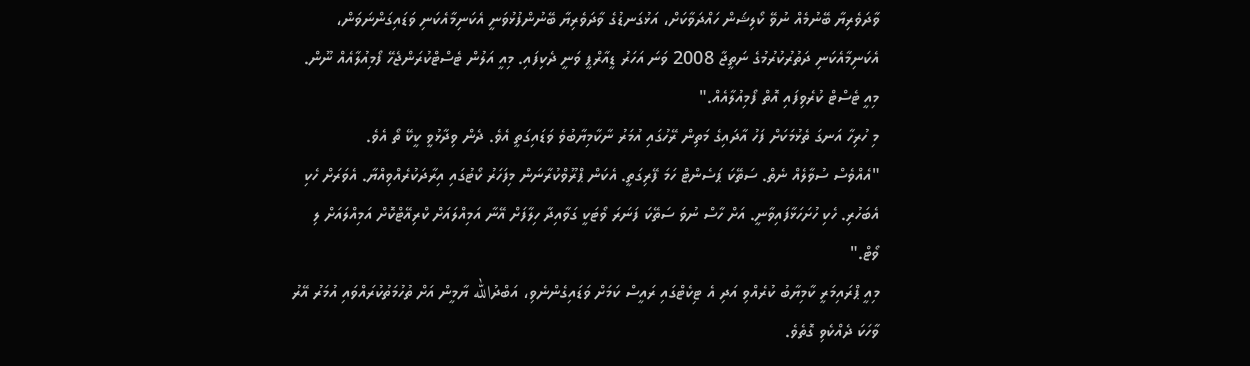ވާދަވެރިޔާ ބޭނުމެއް ނުވޭ ކޯލިޝަން ހައްދަވާކަށް، އަޅުގަނޑުގެ ވާދަވެރިޔާ ބޭނުންފުޅުވަނީ އެކަނިމާއެކަނި ވަޑައިގަންނަވަން، އެކަނިމާއެކަނި ދަތުރުކުރުމުގެ ނަތީޖާ 2008 ވަނަ އަހަރު ޑީއާރްޕީ ވަނީ ދެކިފައި. މިއީ އަލުން ޓެސްޓްކުރަންޖެހޭ ފޯމިއުލާއެއް ނޫން. މިއީ ޓެސްޓް ކުރެވިފައި އޮތް ފޯމިއުލާއެއް."
މި ހުރިހާ އަނގަ ތެޅުމަކަށް ފަހު އާދައިގެ މަތިން ރޭހުގައި އުމަރު ނާކާމިޔާބުވެ ވަޑައިގަތީ އެވެ. ދެން ވިދާޅުވީ ކީކޭ ތޯ އެވެ.
"އެއްވެސް ސުވާލެއް ނެތް. ސަތޭކަ ޕަސެންޓް ހަމަ ފޭރިގަތީ. އެކަން ޕްރޫވްކުރާނަން މިފަހަރު ކޯޓުގައި އިރާދަކުރެއްވިއްޔާ. އެވަރަށް ހެކި އެބަހުރި. ހެކި ހުށަހަޅާފައިވާނީ. އަށް ހާސް ނުވަ ސަތޭކަ ފަނަރަ ވޯޓަކީ ގަވާއިދާ ހިލާފަށް އޭނާ އަމިއްލައަށް ކްރިއޭޓްކޮށް އަމިއްލައަށް ލި ވޯޓް."
މިއީ ޕްރައިމަރީ ކާމިޔާބު ކުރެއްވި އަދި އެ ޓިކެޓްގައި ރައީސް ކަމަށް ވަޑައިގެންނެވި، އަބްދުالله ޔާމީން އަށް ތުހުމަތުކުރައްވައި އުމަރު އޭރު ވާހަކަ ދެއްކެވި ގޮތެވެ.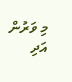މި ވަރުން އަދި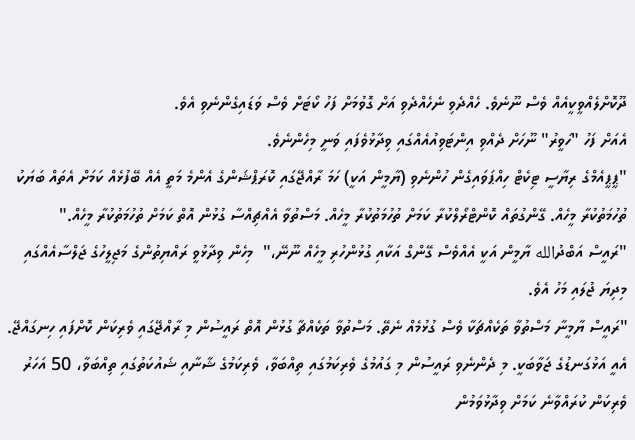ދޫކޮށްލެއްވީކީއެއް ވެސް ނޫނެވެ. ހެއްދެވި ނެހެއްދެވި އަށް ގޮވުމަށް ފަހު ކޯޓަށް ވެސް ވަޑައިގެންނެވި އެވެ.
އެއަށް ފަހު "ހަވީރު" ނޫހަށް ދެއްވި އިންޓަވިއުއެއްގައި ވިދާޅުވެފައި ވަނީ މިހެންނެވެ.
"ޕީޕީއެމްގެ ރިޔާސީ ޓިކެޓް ހިއްޕަވައިގެން ހުންނެވި (ޔާމީން އަކީ) ހަމަ ރާއްޖޭގައި ކޮރަޕްޝަންގެ އެންމެ މަތީ އެއް ބޭފުޅެއް ކަމަށް އެތައް ބަޔަކު ތުހުމަތުކުރާ މީހެއް. ގޭންގުތައް ކޮންޓްރޯލްކުރާ ކަމަށް ތުހުމަތުކުރާ މީހެއް. މަސްތުވާ އެއްޗިއްސާ ގުޅުން އޮތް ކަމަށް ތުހުމަތުކުރާ މީހެއް."
"ރައީސް އަބްދުالله ޔާމީން އަކީ އެއްވެސް ގޭންގް އަކާއި ގުޅުންހުރި މީހެއް ނޫނޭ،"  މިހެން ވިދާޅުވީ ރައްޔިތުންގެ މަޖިލީހުގެ ޖަލްސާއެއްގައި މިދިޔަ ޖުލައި މަހު އެވެ.
"ރައީސް ޔާމީނާ މަސްތުވާ ތަކެއްޗަކާ ވެސް ގުޅުމެއް ނެތޭ. މަސްތުވާ ތަކެއްޗާ ގުޅުން އޮތް ރައީސުން މި ރާއްޖޭގައި ވެރިކަން ކޮށްފައި ހިނގައްޖޭ. އެއީ އަޅުގަނޑުގެ ޖަވާބަކީ. މި ދެންނެވި ރައީސުން މި ގައުމުގެ ވެރިކަމުގައި ތިއްބަވާ، ވެރިކަމުގެ ޝާނާއި ޝައުކަތުގައި ތިއްބަވާ، 50 އަހަރު ވެރިކަން ކުރައްވާނެ ކަމަށް ވިދާޅުވަމުން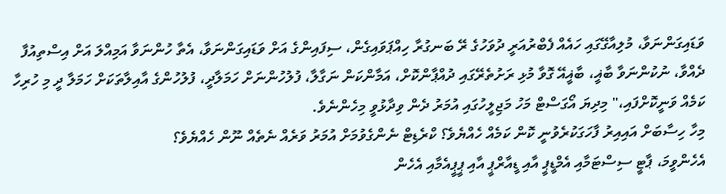ވަޑައިގަންނަވާ، މުލިއާގޭގައި ހައެއް ފެބްރުއަރީ ދުވަހުގެ ރޭ ބަނގުރާ ހިއްޕަވައިގެން، ސިފައިންގެ އަށް ވަޑައިގަންނަވާ، އެތާ ހުންނަވާ އަމިއްލަ އަށް އިސްތިއުފާ ދެއްވާ، ނުކުންނަވާ ބާޣީ، ބާޣީއޭ ގޮވާ މުޅި ރަށުތެރޭގައި ދުއްޕާންކޮށް، އަމާންކަން ނަގާލާ، ފުލުހުންނަށް ހަމަލާދީ، ފުލުހުންގެ އާއިލާތަކަށް ހަމަލާ ދީ މި ހުރިހާ ކަމެއް ވަނީކޮށްފައި،" މިދިޔަ އޯގަސްޓް މަހު މަޖިލީހުގައި އުމަރު ދެން ވިދާޅުވީ މިހެންނެވެ.
މިހާ ހިސާބަށް އައިއިރު ފާހަގަކުރެވުނީ ކޮން ކަމެއް ހެއްޔެވެ؟ ކްރެޑިޓް ނެންގެވުމަށް އުމަރު ވަރެއް ނެތެއް ނޫން ހެއްޔެވެ؟
އެހެންވީމަ، ޕާޓީ ސިސްޓަމާއި އެމްޑީޕީ އާއި ޑީއާރްޕީ އާއި ޕީޕީއެމާއި އެހެން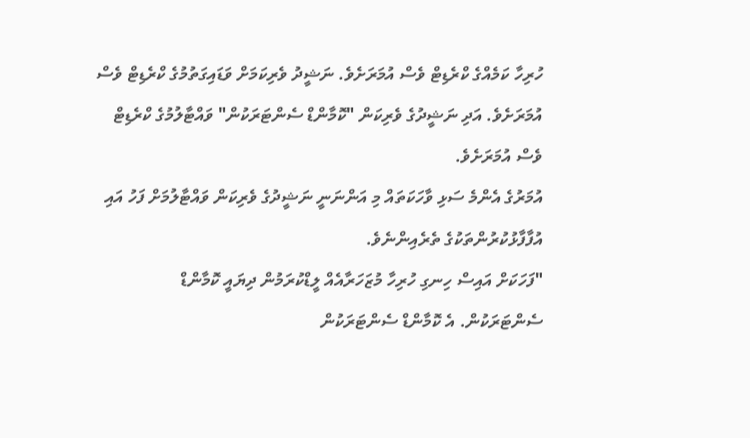ހުރިހާ ކަމެއްގެ ކްރެޑިޓް ވެސް އުމަރަށެވެ. ނަޝީދު ވެރިކަމަށް ވަޑައިގަތުމުގެ ކްރެޑިޓް ވެސް އުމަރަށެވެ. އަދި ނަޝީދުގެ ވެރިކަން "ކޮމާންޑް ސެންޓަރަކުން" ވައްޓާލުމުގެ ކްރެޑިޓް ވެސް އުމަރަށެވެ.
އުމަރުގެ އެންމެ ސަޅި ވާހަކަތައް މި އަންނަނީ ނަޝީދުގެ ވެރިކަން ވައްޓާލުމަށް ފަހު އައި އުފާފާޅުކުރުންތަކުގެ ތެރެއިންނެވެ.
"ފަހަކަށް އައިސް ހިނގި ހުރިހާ މުޒަހަރާއެއް ލީޑްކުރަމުން ދިޔައީ ކޮމާންޑް ސެންޓަރަކުން. އެ ކޮމާންޑް ސެންޓަރަކުން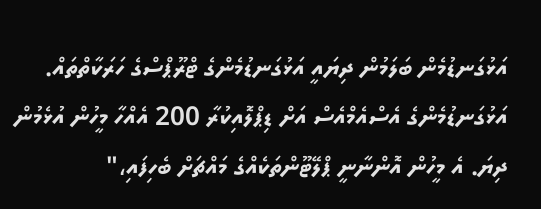އަޅުގަނޑުމެން ބަލަމުން ދިޔައީ އަޅުގަނޑުމެންގެ ޓްރޫޕްސްގެ ހަރަކާތްތައް. އަޅުގަނޑުމެންގެ އެސްއެމްއެސް އަށް ޑިޕްލޮއިކުރާ 200 އެއްހާ މީހުން އުޅެމުން ދިޔަ. އެ މީހުން އޮންނާނީ ޕްލޭޓޫންތަކެއްގެ މައްޗަށް ބެހިފައި،"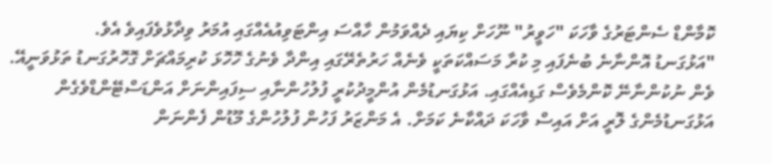ކޮމާންޑް ސެންޓަރުގެ ވާހަކަ "ހަވީރު" ނޫހަށް ކިޔައި ދެއްވަމުން ހާއްސަ އިންޓަވިއުއެއްގައި އުމަރު ވިދާޅުވެފައިވެ އެވެ.
"އަޅުގަނޑު އޮންނާނެ ބުނެފައި މި ކުރާ މަސައްކަތަކީ ވެނެއް ހަރުތެރޭގައި އިންދާ ވެނުގެ ހޮހޮޅަ ކުރިމައްޗަށް ގޮހޮރުގަނޑު ތަޅުވަނީއޭ. ވެން ނުކުންނާނޭ ކޮންމެވެސް ގަޑިއެއްގައި. އަޅުގަނޑުމެން އުންމީދުކުރީ ފުލުހުންނާއި ސިފައިންނަށް އަންޑަސްޓޭންޑްވެގެން އަޅުގަނޑުމެންގެ ލޮރީ އަށް އައިސް ވާހަކަ ދައްކާނެ ކަމަށް. އެ މަންޒަރު ފަހުން ފުލުހުންގެ މޫޑުން ފެންނަން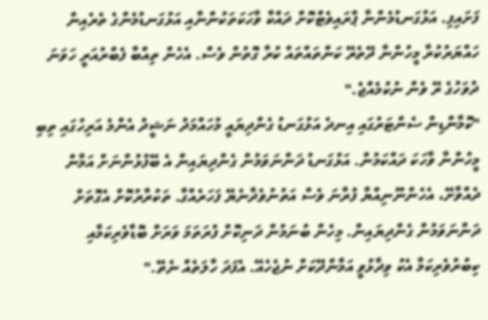ފަށައިފި. އަޅުގަނޑުމެންނާ ޕްރައިވެޓްކޮށް ދައްކާ ވާހަކަތަކުންނާއި އަޅުގަނޑުމެންގެ ތެރެއިން ހައްޔަރުކުރާ މީހުންނާ ދޭތެރޭ ކަންތައްތައް ކުރާ ގޮތުން ވެސް. އެހެން ތިއްބާ ފެބްރުއަރީ ހަވަނަ ދުވަހުގެ ރޭ ވެން ނުކުމެއްޖެ."
"ކޮމާންޑިން ސެންޓަރުގައި އިނދެ އަޅުގަނޑު ގެންދިޔައީ މުހައްމަދު ނަޝީދު އެންމެ އަރިހުގައި ތިބި މީހުންނާ ވާހަކަ ދައްކަމުން. އަޅުގަނޑު ދަންނަވަމުން ގެންދިޔައިން އެ ބޭފުޅުންނަށް އަމާން ދެއްވާށޭ، އެހެންނޫނިއްޔާ ފުރާނަ ވެސް އަތުނުވެދާނެޔޭ ފަހަރެއްގާ. ތަކުރާރުކޮށް އެގޮތަށް ދަންނަވަމުން ގެންދިޔައިން. މިހެން ބުނަމުން ދަނިކޮށް ފުރަތަމަ ވަރަށް ބޮޑާވެރިކަމާއި ކިބުރުވެރިކަމާ އެކު ވިދާޅުވީ އަމާންދޭކަށް ނުޖެހެއޭ. އެފަދަ ހާލަތެއް ނެތޭ."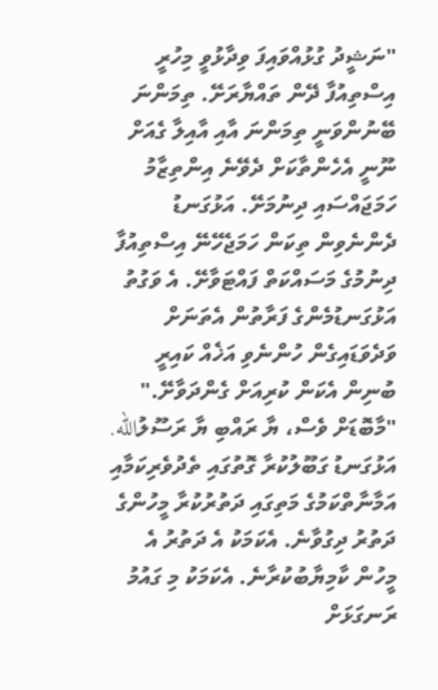"ނަޝީދު ގުޅުއްވައިފަ ވިދާޅުވީ މިހުރީ އިސްތިއުފާ ދޭން ތައްޔާރަށޭ. ތިމަންނަ ބޭނުންވަނީ ތިމަންނަ އާއި އާއިލާ ގެއަށް ނޫނީ އެހެންތާކަށް ދެވޭނެ އިންތިޒާމު ހަމަޖައްސައި ދިނުމަށޭ. އަޅުގަނޑު ދެންނެވިން ތިކަން ހަމަޖެހޭނޭ އިސްތިއުފާ ދިނުމުގެ މަސައްކަތް ފައްޓަވާށޭ. އެ ވަގުތު އަޅުގަނޑުމެންގެ ފަރާތުން އެތަނަށް ވަދެވަޑައިގެން ހުންނެވި އަޚެއް ކައިރީ ބުނިން އެކަން ކުރިއަށް ގެންދަވާށޭ."
"މާބޮޑަށް ވެސް، ޔާ ރައްބި ޔާ ރަސޫލުالله. އަޅުގަނޑު ގަބޫލުކުރާ ގޮތުގައި ތެދުވެރިކަމާއި އަމާނާތްކަމުގެ މަތިގައި ދަތުރުކުރާ މީހުންގެ ދަތުރު ދިގުވާނެ. އެކަމަކު އެ ދަތުރު އެ މީހުން ކާމިޔާބުކުރާނެ. އެކަމަކު މި ގައުމު ރަނގަޅަށް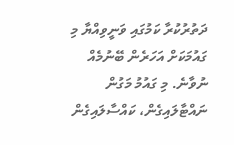ދަތުރުކުރާ ކަމުގައި ވަނީވިއްޔާ މި ގައުމަކަށް އަހަރެން ބޭނުމެއް ނުވާނެ. މި ގައުމު މަގުން ނައްޓާލައިގެން، ކައްސާލައިގެން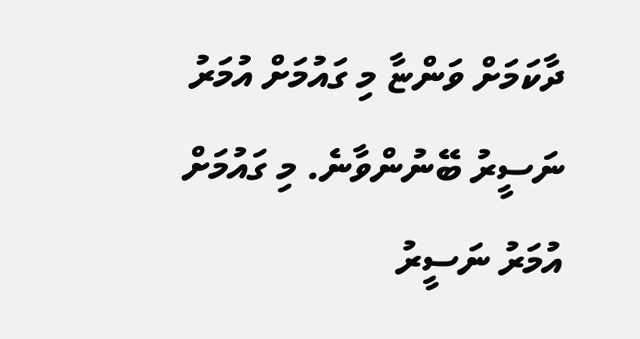ދާކަމަށް ވަންޏާ މި ގައުމަށް އުމަރު ނަސީރު ބޭނުންވާނެ. މި ގައުމަށް އުމަރު ނަސީރު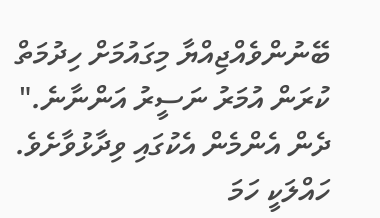ބޭނުންވެއްޖިއްޔާ މިގައުމަށް ހިދުމަތް ކުރަން އުމަރު ނަސީރު އަންނާނެ."
ދެން އެންމެން އެކުގައި ވިދާޅުވާށެވެ. ހައްލަކީ ހަމަ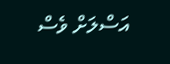އަސްލަށް ވެސް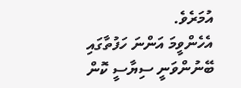އުމަރެވެ.
އެހެންވީމަ އަންނަ ހަފުތާގައި ބޭނުންވަނީ ސިޔާސީ ކޮން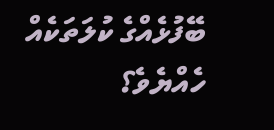ބޭފުޅެއްގެ ކުލަތަކެއް ހެއްޔެވެ؟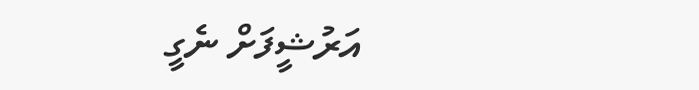އަރުޝީފަށް ނެގީ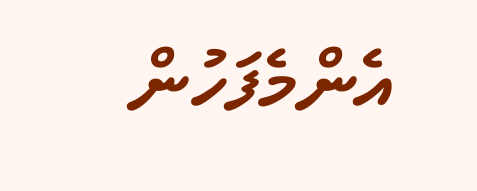އެންމެފަހުން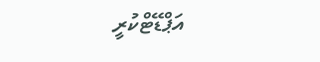އަޕްޑޭޓްކުރީ